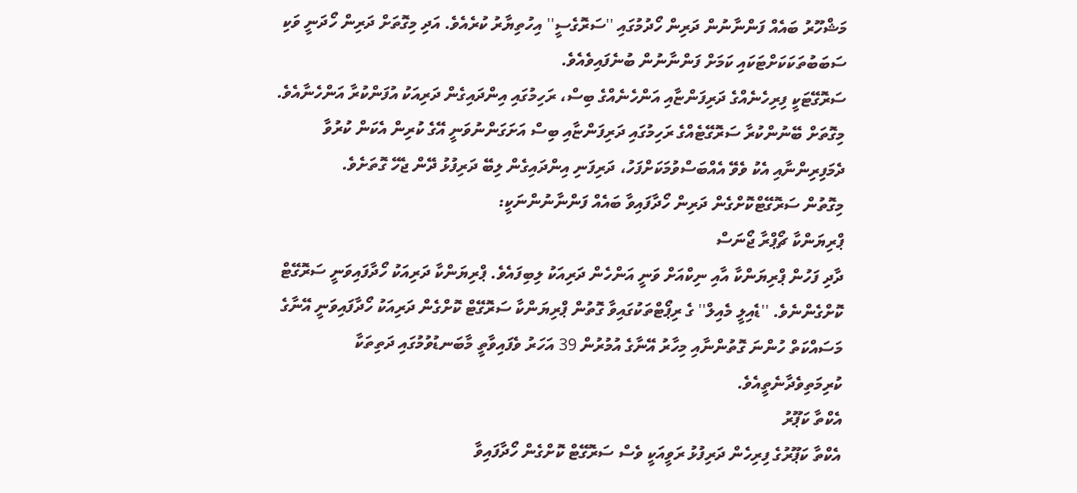މަޝްހޫރު ބައެއް ފަންނާނުން ދަރިން ހޯދުމުގައި ''ސަރޮގެސީ'' އިހުތިޔާރު ކުރެއެވެ. އަދި މިގޮތަށް ދަރިން ހޯދަނީ ވަކި ސަބަބުތަކަކަށްޓަކައި ކަމަށް ފަންނާނުން ބުނެފައިވެއެވެ.
ސަރޮގޭޓަކީ ފިރިހެނެއްގެ ދަރިފަންޏާއި އަންހެނެއްގެ ބިސް، ރަހިމުގައި އިންދައިގެން ދަރިއަކު އުފަންކުރާ އަންހެނާއެވެ. މިގޮތަށް ބޭނުންކުރާ ސަރޮގޭޓެއްގެ ރަހިމުގައި ދަރިފަންޏާއި ބިސް އަށަގަންނުވަނީ އޭގެ ކުރިން އެކަން ކުރުވާ ދެމަފިރިންނާއި އެކު ވެވޭ އެއްބަސްވުމަކަށްފަހު، ދަރިފަނި އިންދައިގެން ލިބޭ ދަރިފުޅު ދޭން ޖެހޭ ގޮތަށެވެ.
މިގޮތުން ސަރޮގޭޓްކޮށްގެން ދަރިން ހޯދާފައިވާ ބައެއް ފަންނާނުންނަކީ:
ޕްރިޔަންކާ ޗޯޕްރާ ޖޯނަސް
ދާދި ފަހުން ޕްރިޔަންކާ އާއި ނިކްއަށް ވަނީ އަންހެން ދަރިއަކު ލިބިފައެވެ. ޕްރިޔަންކާ ދަރިއަކު ހޯދާފައިވަނީ ސަރޮގޭޓް ކޮށްގެންނެވެ. ''ޑެއިލީ މެއިލް'' ގެ ރިޕޯޓްތަކުގައިވާ ގޮތުން ޕްރިޔަންކާ ސަރޮގޭޓް ކޮށްގެން ދަރިއަކު ހޯދާފައިވަނީ އޭނާގެ މަސައްކަތް ހުންނަ ގޮތުންނާއި މިހާރު އޭނާގެ އުމުރުން 39 އަހަރު ވެފައިވާތީ މާބަނޑުވުމުގައި ދަތިތަކާ ކުރިމަތިވެދާނެތީއެވެ.
އެކްތާ ކަޕޫރު
އެކްތާ ކަޕޫރުގެ ފިރިހެން ދަރިފުޅު ރަވީއަކީ ވެސް ސަރޮގޭޓް ކޮށްގެން ހޯދާފައިވާ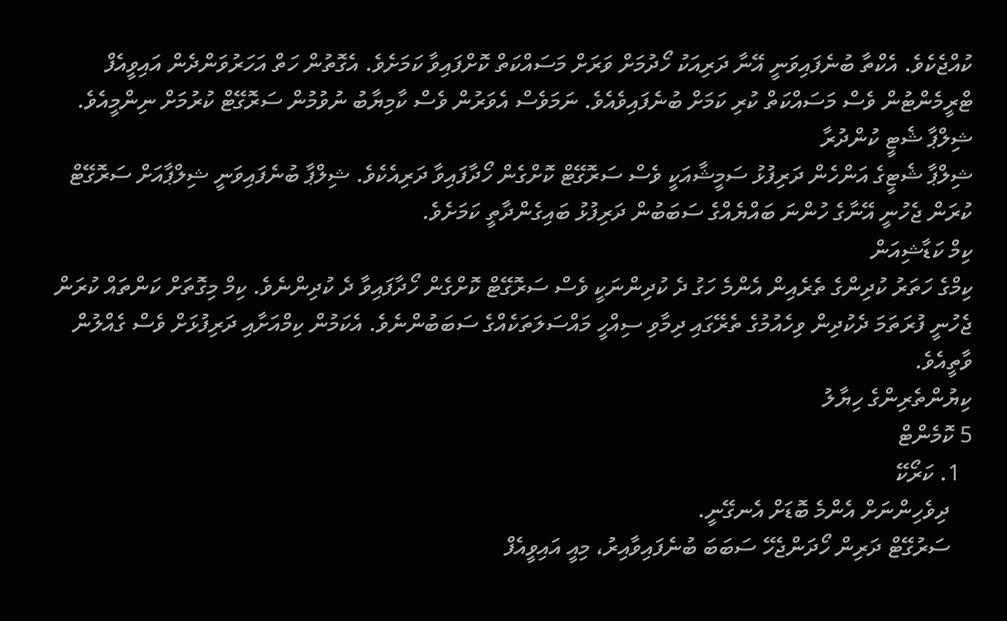ކުއްޖެކެވެ. އެކްތާ ބުނެފައިވަނީ އޭނާ ދަރިއަކު ހޯދުމަށް ވަރަށް މަސައްކަތް ކޮށްފައިވާ ކަމަށެވެ. އެގޮތުން ހަތް އަހަރުވަންދެން އައިވީއެފް ޓްރީމެންޓުން ވެސް މަސައްކަތް ކުރި ކަމަށް ބުނެފައިވެއެވެ. ނަމަވެސް އެވަރުން ވެސް ކާމިޔާބު ނުވުމުން ސަރޮގޭޓް ކުރުމަށް ނިންމީއެވެ.
ޝިލްޕާ ޝެޓީ ކުންދުރާ
ޝިލްޕާ ޝެޓީގެ އަންހެން ދަރިފުޅު ސަމީޝާއަކީ ވެސް ސަރޮގޭޓް ކޮށްގެން ހޯދާފައިވާ ދަރިއެކެވެ. ޝިލްޕާ ބުނެފައިވަނީ ޝިލްޕާއަށް ސަރޮގޭޓް ކުރަން ޖެހުނީ އޭނާގެ ހުންނަ ބައްޔެއްގެ ސަބަބުން ދަރިފުޅު ބައިގެންދާތީ ކަމަށެވެ.
ކިމް ކަޑާޝިއަން
ކިމްގެ ހަތަރު ކުދިންގެ ތެރެއިން އެންމެ ހަގު ދެ ކުދިންނަކީ ވެސް ސަރޮގޭޓް ކޮށްގެން ހޯދާފައިވާ ދެ ކުދިންނެވެ. ކިމް މިގޮތަށް ކަންތައް ކުރަން ޖެހުނީ ފުރަތަމަ ދެކުދިން ވިހެއުމުގެ ތެރޭގައި ދިމާވި ސިއްހީ މައްސަލަތަކެއްގެ ސަބަބުންނެވެ. އެކަމުން ކިމްއަށާއި ދަރިފުޅަށް ވެސް ގެއްލުން ވާތީއެވެ.
ކިޔުންތެރިންގެ ހިޔާލު
5 ކޮމެންޓް
  1. ކަރޯކޭ
    ދިވެހިންނަށް އެންމެ ބޮޑަށް އެނގޭނީ.
    ސަރުގޭޓް ދަރިން ހޯދަންޖެހޭ ސަބަބަ ބުނެފައިވާއިރު، މިއީ އައިވީއެފް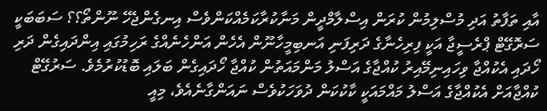އާއި ތަފާތު އަދި މުސްލިމުން ކުރަން އިސްލާމްދީން މަނާކުރާކަމެއްކަންވެސް އިނގެންޖެހޭ ނޫންތޯ؟؟ ސަބަބަކީ ސަރޮގޭޓް ޕްރެސީޖާ އަކީ ފިރިހެނާގެ ދަރިފަނި އަނބިމީހާނޫން އެހެން އަންހެނެއްގެ ރަހިމުގައި އިންދައިގެން ދަރި ހޯދައި އެކުއްޖާ ވިހައިނިމޭއިރު ކުއްޖާގެ އަސްލު މަންމައަތުން ކުއްޖާ ހޯދައިގެން ބަލައި ބޮޑުކުރުމެވެ. ސަރުގޭޓް ކުއްޖާއަށް އެކުއްޖާގެ އަސްލު މައްމައަކީ ކާކުކަން ދުވަހަކުވެސް ނައަންގާނެއެވެ، މިއީ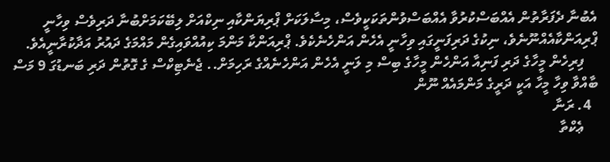އެބުނާ ދެފަރާތުން އެއްބަސްކުރުވާ އެއްބަސްވުންތަކަކީވެސް، މިސާލަކަށް ޕްރިޔަންކާއި ނިކްއަށް ލިބޭކަމަށްބުނާ ދަރިވެސް ވިހާނީ ޕްރިއަންކާއެއްނޫނެވެ، ނިކުގެ ދަރިފަނީގައި ވިހާނީ އެހެން އަންހެނެކެވެ. ޕްރިއަންކާ މަންމަ ކިއުއްވައިގެން މައްމަގެ ދައުރު އަދާކުރާނީއެވެ.
    ފިރިހެން މީހާގެ ދަރި ފަނިއާ އަންހެން މީހާގެ ބިސް މި ލަނީ އެހެން އަންހެނެއްގެ ރަހިމަށް.. ޖެނެޓިކްސް ގެ ގޮތުން ދަރި ބަނޑުގަ 9 މަސް ބާއްވާ ވިހާ މީހާ އަކީ ދަރީގެ މަންމައެއް ނޫން
  4. ރަނާ
    ޢެކްތާ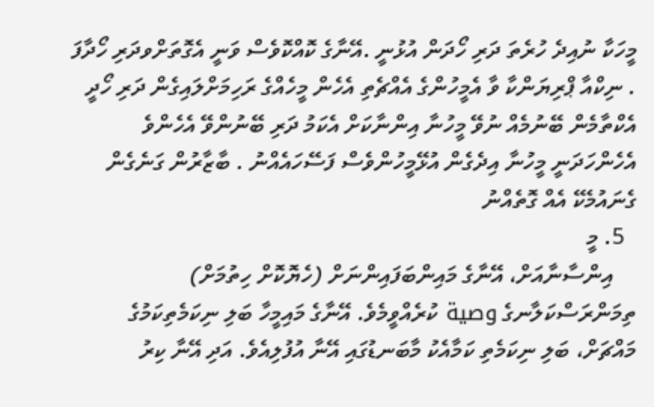މީހަކާ ނުއިދެ ހުރެތަ ދަރި ހޯދަން އުޅުނީ .އޭނާގެ ކޮއްކޮވެސް ވަނީ އެގޮތަށްވދަރި ހޯދާފަ . ނިކްއާ ޕްރިޔަންކާ ވާ އެމީހުންގެ އެއްޗެތި އެހެން މީހެއްގެ ރަހިމަށްލައިގެން ދަރި ހޯދީ އެކްތާމެން ބޭނުމެއް ނުވޭ މީހުނާ އިންނާކަށް އެކަމު ދަރި ބޭނުންވޭ އެހެންވެ އެހެންހަދަނީ މީހުނާ އިދެގެން އުޅޭމީހުންވެސް ފަސޭހައެއްނު . ބާޒާރުން ގަނެގެން ގެނައުމެކޭ އެއް ގޮތެއްނު
  5. މީ
    އިންސާނާއަށް، އޭނާގެ މައިންބަފައިންނަށް (ހެޔޮކޮށް ހިތުމަށް) ތިމަންރަސްކަލާނގެ وصية ކުރެއްވީމެވެ. އޭނާގެ މައިމީހާ ބަލި ނިކަމެތިކަމުގެ މައްޗަށް، ބަލި ނިކަމެތި ކަމާއެކު މާބަނޑުގައި އޭނާ އުފުލިއެވެ. އަދި އޭނާ ކިރު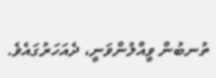ތުނބުން ވީއްލުންވަނީ، ދެއަހަރުގައެވެ.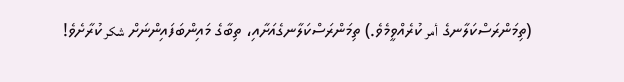(ތިމަންރަސްކަލާނގެ أمر ކުރެއްވީމެވެ.) ތިމަންރަސްކަލާނގެއަށާއި، ތިބާގެ މައިންބަފައިންނަށް شكر ކުރާށެވެ!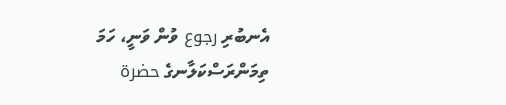އެނބުރި رجوع ވުން ވަނީ، ހަމަ ތިމަންރަސްކަލާނގެ حضرة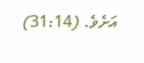އަށެވެ. (31:14)